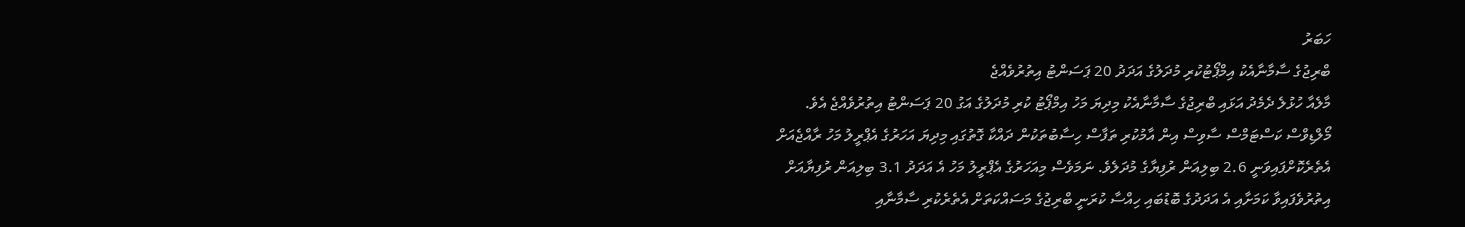ހަބަރު
ބްރިޖުގެ ސާމާނާއެކު އިމްޕޯޓުކުރި މުދަލުގެ އަދަދު 20 ޕަސަންޓު އިތުރުވެއްޖެ
މާލެއާ ހުޅުލެ ދެމެދު އަޅައި ބްރިޖުގެ ސާމާނާއެކު މިދިޔަ މަހު އިމްޕޯޓު ކުރި މުދަލުގެ އަގު 20 ޕަސަންޓު އިތުރުވެއްޖެ އެވެ.
މޯލްޑިވްސް ކަސްޓަމްސް ސާވިސް އިން އާމުކުރި ތަފާސް ހިސާބުތަކުން ދައްކާ ގޮތުގައި މިދިޔަ އަހަރުގެ އެޕްރީލު މަހު ރާއްޖެއަށް އެތެރެކޮށްފައިވަނީ 2.6 ބިލިއަން ރުފިޔާގެ މުދަލެވެ. ނަމަވެސް މިއަހަރުގެ އެޕްރީލު މަހު އެ އަދަދު 3.1 ބިލިއަން ރުފިޔާއަށް އިތުރުވެފައިވާ ކަމަށާއި އެ އަދަދުގެ ބޮޑުބައި ހިއްސާ ކުރަނީ ބްރިޖުގެ މަސައްކަތަށް އެތެރެކުރި ސާމާނާއި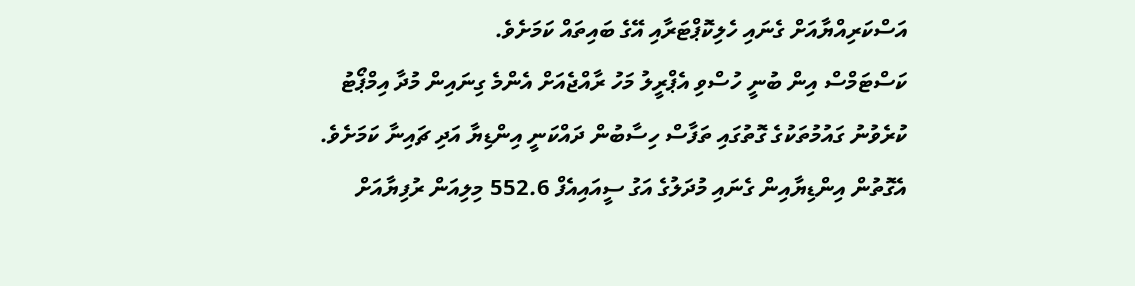އަސްކަރިއްޔާއަށް ގެނައި ހެލިކޮޕްޓަރާއި އޭގެ ބައިތައް ކަމަށެވެ.
ކަސްޓަމްސް އިން ބުނީ ހުސްވި އެޕްރީލު މަހު ރާއްޖެއަށް އެންމެ ގިނައިން މުދާ އިމްޕޯޓު ކުރެވުނު ގައުމުތަކުގެ ގޮތުގައި ތަފާސް ހިސާބުން ދައްކަނީ އިންޑިޔާ އަދި ޗައިނާ ކަމަށެވެ. އެގޮތުން އިންޑިޔާއިން ގެނައި މުދަލުގެ އަގު ސީއައިއެފް 552.6 މިލިއަން ރުފިޔާއަށް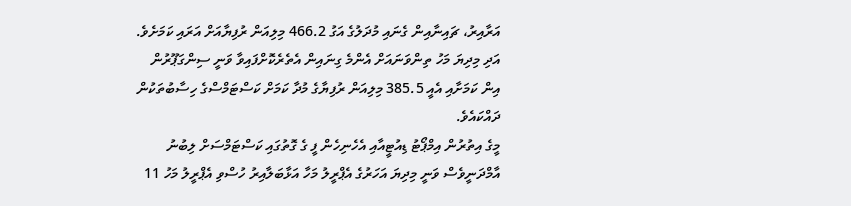އަރާއިރު، ޗައިނާއިން ގެނައި މުދަލުގެ އަގު 466.2 މިލިއަން ރުފިޔާއަށް އަރައި ކަމަށެވެ. އަދި މިދިޔަ މަހު ތިންވަނައަށް އެންމެ ގިނައިން އެތެރެކޮށްފައިވާ ވަނީ ސިންގަޕޫރުން އިން ކަމަށާއި އެއީ 385.5 މިލިއަން ރުފިޔާގެ މުދާ ކަމަށް ކަސްޓަމްސްގެ ހިސާބުތަކުން ދައްކައެވެ.
މީގެ އިތުރުން އިމްޕޯޓު ޑިއުޓީއާއި އެހެނިހެން ފީ ގެ ގޮތުގައި ކަސްޓަމްސަށް ލިބުނު އާމްދަނީވެސް ވަނީ މިދިޔަ އަހަރުގެ އެޕްރީލު މަހާ އަޅާބަލާއިރު ހުސްވި އެޕްރީލު މަހު 11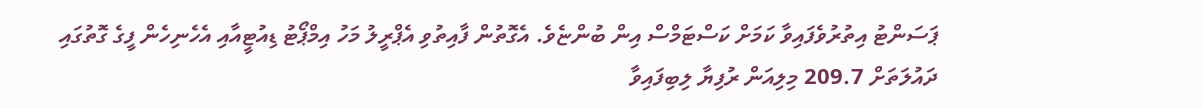ޕަސަންޓު އިތުރުވެފައިވާ ކަމަށް ކަސްޓަމްސް އިން ބުންޏެވެ. އެގޮތުން ފާއިތުވި އެޕްރީލު މަހު އިމްޕޯޓު ޑިއުޓީއާއި އެހެނިހެން ފީގެ ގޮތުގައި ދައުލަތަށް 209.7 މިލިއަން ރުފިޔާ ލިބިފައިވާ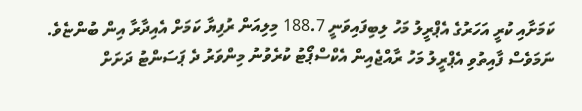ކަމަށާއި ކުރީ އަހަރުގެ އެޕްރީލު މަހު ލިބިފައިވަނީ 188.7 މިލިއަން ރުފިޔާ ކަމަށް އެއިދާރާ އިން ބުންޏެވެ.
ނަމަވެސް ފާއިތުވި އެޕްރީލު މަހު ރާއްޖެއިން އެކްސްޕޯޓު ކުރެވުނު މިންވަރު ދެ ޕަސަންޓު ދަށަށް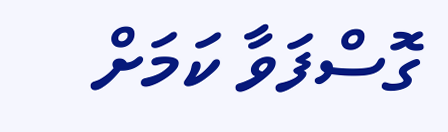ގޮސްފަވާ ކަމަށް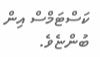ކަސްޓަމްސް އިން ބުންޏެވެ.